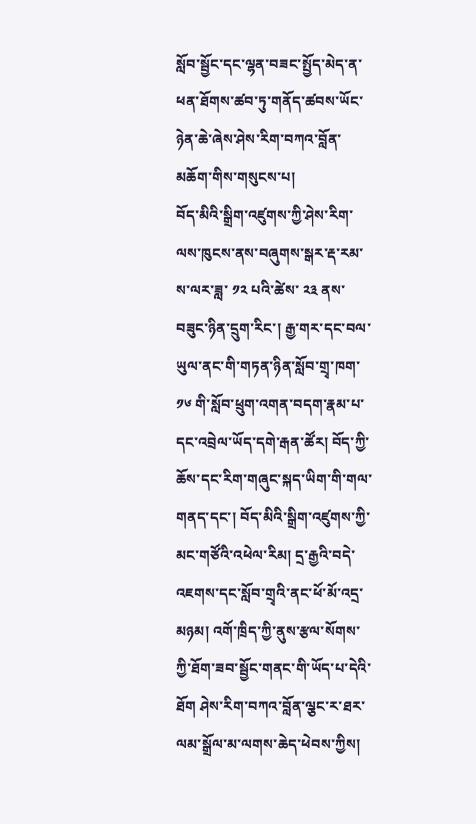སློབ་སྦྱོང་དང་ལྷན་བཟང་སྤྱོད་མེད་ན་ཕན་ཐོགས་ཚབ་ཏུ་གནོད་ཚབས་ཡོང་ཉེན་ཆེ་ཞེས་ཤེས་རིག་བཀའ་བློན་མཆོག་གིས་གསུངས་པ།
བོད་མིའི་སྒྲིག་འཛུགས་ཀྱི་ཤེས་རིག་ལས་ཁུངས་ནས་བཞུགས་སྒར་རྡ་རམ་ས་ལར་ཟླ་ ༡༢ པའི་ཚེས་ ༢༣ ནས་བཟུང་ཉིན་དྲུག་རིང་། རྒྱ་གར་དང་བལ་ཡུལ་ནང་གི་གཏན་ཉིན་སློབ་གྲྭ་ཁག་ ༡༦ གི་སློབ་ཕྲུག་འགན་བདག་རྣམ་པ་དང་འབྲེལ་ཡོད་དགེ་རྒན་ཚོར། བོད་ཀྱི་ཆོས་དང་རིག་གཞུང་སྐད་ཡིག་གི་གལ་གནད་དང་། བོད་མིའི་སྒྲིག་འཛུགས་ཀྱི་མང་གཙོའི་འཕེལ་རིམ། དྲ་རྒྱའི་བདེ་འཇགས་དང་སློབ་གྲྭའི་ནང་ཕོ་མོ་འདྲ་མཉམ། འགོ་ཁྲིད་ཀྱི་ནུས་རྩལ་སོགས་ཀྱི་ཐོག་ཟབ་སྦྱོང་གནང་གི་ཡོད་པ་དེའི་ཐོག ཤེས་རིག་བཀའ་བློན་ལྕང་ར་ཐར་ལམ་སྒྲོལ་མ་ལགས་ཆེད་ཕེབས་ཀྱིས།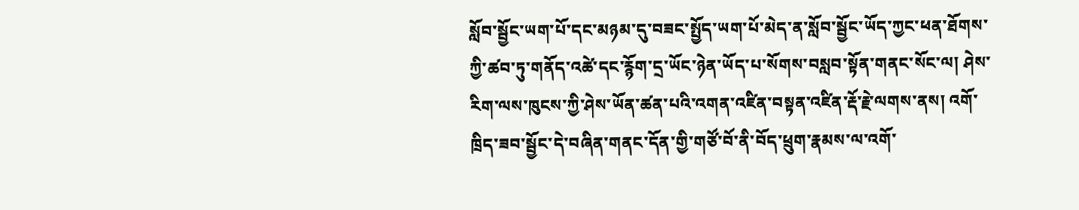སློབ་སྦྱོང་ཡག་པོ་དང་མཉམ་དུ་བཟང་སྤྱོད་ཡག་པོ་མེད་ན་སློབ་སྦྱོང་ཡོད་ཀྱང་ཕན་ཐོགས་ཀྱི་ཚབ་ཏུ་གནོད་འཚེ་དང་རྙོག་དྲ་ཡོང་ཉེན་ཡོད་པ་སོགས་བསླབ་སྟོན་གནང་སོང་ལ། ཤེས་རིག་ལས་ཁུངས་ཀྱི་ཤེས་ཡོན་ཚན་པའི་འགན་འཛིན་བསྟན་འཛིན་རྡོ་རྗེ་ལགས་ནས། འགོ་ཁྲིད་ཟབ་སྦྱོང་དེ་བཞིན་གནང་དོན་གྱི་གཙོ་བོ་ནི་བོད་ཕྲུག་རྣམས་ལ་འགོ་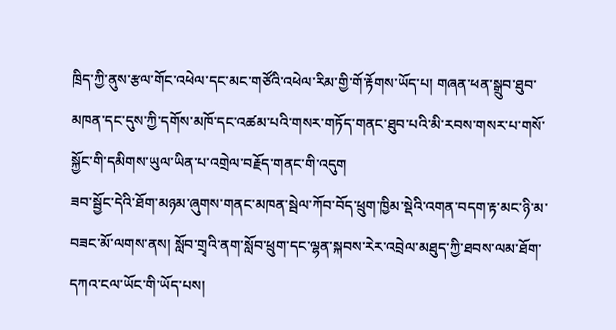ཁྲིད་ཀྱི་ནུས་རྩལ་གོང་འཕེལ་དང་མང་གཙོའི་འཕེལ་རིམ་གྱི་གོ་རྟོགས་ཡོད་པ། གཞན་ཕན་སྒྲུབ་ཐུབ་མཁན་དང་དུས་ཀྱི་དགོས་མཁོ་དང་འཚམ་པའི་གསར་གཏོད་གནང་ཐུབ་པའི་མི་རབས་གསར་པ་གསོ་སྐྱོང་གི་དམིགས་ཡུལ་ཡིན་པ་འགྲེལ་བརྗོད་གནང་གི་འདུག
ཟབ་སྦྱོང་དེའི་ཐོག་མཉམ་ཞུགས་གནང་མཁན་སྦེལ་ཀོབ་བོད་ཕྲུག་ཁྱིམ་སྡེའི་འགན་བདག་རྟ་མང་ཉི་མ་བཟང་མོ་ལགས་ནས། སློབ་གྲྭའི་ནག་སློབ་ཕྲུག་དང་ལྷན་སྐབས་རེར་འབྲེལ་མཐུད་ཀྱི་ཐབས་ལམ་ཐོག་དཀའ་ངལ་ཡོང་གི་ཡོད་པས།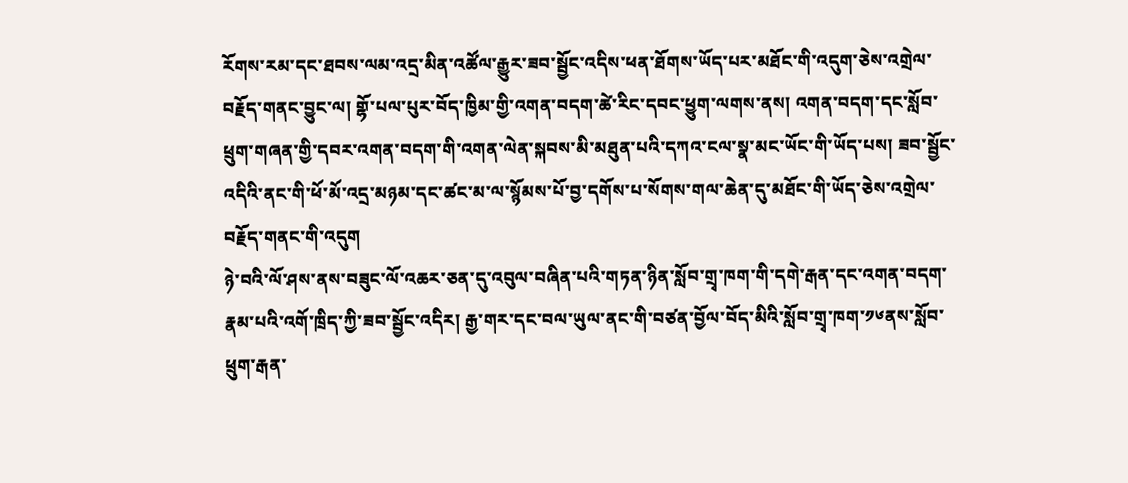རོགས་རམ་དང་ཐབས་ལམ་འདྲ་མིན་འཚོལ་རྒྱུར་ཟབ་སྦྱོང་འདིས་ཕན་ཐོགས་ཡོད་པར་མཐོང་གི་འདུག་ཅེས་འགྲེལ་བརྗོད་གནང་བྱུང་ལ། གྷོ་པལ་པུར་བོད་ཁྱིམ་གྱི་འགན་བདག་ཚེ་རིང་དབང་ཕྱུག་ལགས་ནས། འགན་བདག་དང་སློབ་ཕྲུག་གཞན་གྱི་དབར་འགན་བདག་གི་འགན་ལེན་སྐབས་མི་མཐུན་པའི་དཀའ་ངལ་སྣ་མང་ཡོང་གི་ཡོད་པས། ཟབ་སྦྱོང་འདིའི་ནང་གི་ཕོ་མོ་འདྲ་མཉམ་དང་ཚང་མ་ལ་སྙོམས་པོ་བྱ་དགོས་པ་སོགས་གལ་ཆེན་དུ་མཐོང་གི་ཡོད་ཅེས་འགྲེལ་བརྗོད་གནང་གི་འདུག
ཉེ་བའི་ལོ་ཤས་ནས་བཟུང་ལོ་འཆར་ཅན་དུ་འབུལ་བཞིན་པའི་གཏན་ཉིན་སློབ་གྲྭ་ཁག་གི་དགེ་རྒན་དང་འགན་བདག་རྣམ་པའི་འགོ་ཁྲིད་ཀྱི་ཟབ་སྦྱོང་འདིར། རྒྱ་གར་དང་བལ་ཡུལ་ནང་གི་བཙན་བྱོལ་བོད་མིའི་སློབ་གྲྭ་ཁག་༡༦ནས་སློབ་ཕྲུག་རྒན་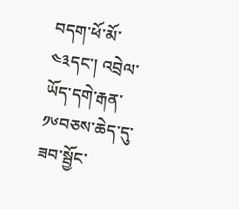བདག་ཕོ་མོ་༤༣དང་། འབྲེལ་ཡོད་དགེ་རྒན་༡༦བཅས་ཆེད་དུ་ཟབ་སྦྱོང་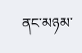ནང་མཉམ་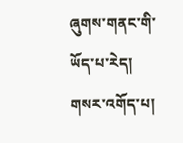ཞུགས་གནང་གི་ཡོད་པ་རེད།
གསར་འགོད་པ།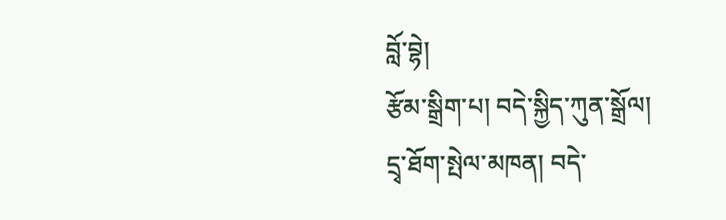བློ་བྷེ།
རྩོམ་སྒྲིག་པ། བདེ་སྐྱིད་ཀུན་སྒྲོལ།
དྲྭ་ཐོག་སྤེལ་མཁན། བདེ་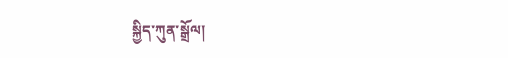སྐྱིད་ཀུན་སྒྲོལ།